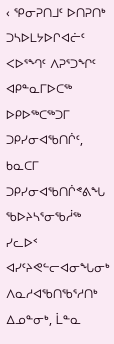‹ ᕿᓂᕈᑎᒧᑦ ᐅᑎᕈᑎᒃ
ᑐᓴᐅᒪᔭᐅᒋᐊᓖᑦ
ᐸᐅᕐᙰᑦ ᐱᕈᕐᑐᖏᑦ ᐊᑭᓐᓇᒥᐅᑕᖅ
ᐅᑭᐅᖅᑕᖅᑐᒥ ᑐᑭᓯᓂᐊᖃᑎᒌᑦ, ᑲᓇᑕᒥ ᑐᑭᓯᓂᐊᖃᑎᒌᕝᕕᖓ ᖃᐅᔨᓴᕐᓂᖃᓲᖅ ᓯᓚᐅᑉ ᐊᓯᑦᔨᕙᓪᓕᐊᓂᖓᓂᒃ ᐱᓇᓱᐊᖃᑎᖃᕐᓱᑎᒃ ᐃᓄᓐᓂᒃ, ᒫᓐᓇ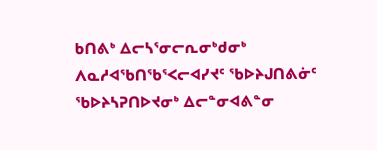ᑲᑎᕕᒃ ᐃᓕᓴᕐᓂᓕᕆᓂᒃᑯᓂᒃ ᐱᓇᓱᐊᖃᑎᖃᕐᐸᓕᐊᓯᔪᑦ ᖃᐅᔨᒍᑎᕕᓃᑦ ᖃᐅᔨᓴᕈᑎᐅᔪᓂᒃ ᐃᓕᓐᓂᐊᕕᓐᓂ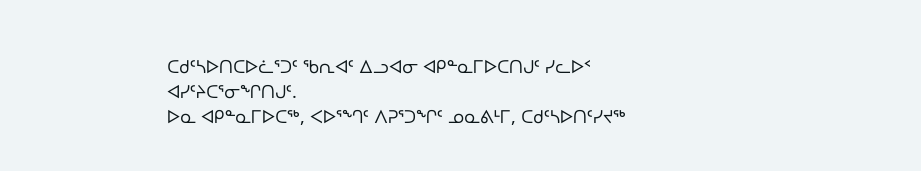ᑕᑯᑦᓴᐅᑎᑕᐅᓛᕐᑐᑦ ᖃᕆᐊᑦ ᐃᓗᐊᓂ ᐊᑭᓐᓇᒥᐅᑕᑎᒍᑦ ᓯᓚᐅᑉ ᐊᓯᑦᔨᑕᕐᓂᖏᑎᒍᑦ.
ᐅᓇ ᐊᑭᓐᓇᒥᐅᑕᖅ, ᐸᐅᕐᙰᑦ ᐱᕈᕐᑐᖏᑦ ᓄᓇᕕᒻᒥ, ᑕᑯᑦᓴᐅᑎᑦᓯᔪᖅ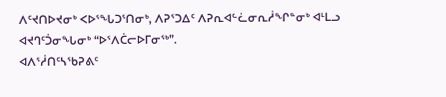ᐱᑦᔪᑎᐅᔪᓂᒃ ᐸᐅᕐᖓᑐᕐᑎᓂᒃ, ᐱᕈᕐᑐᐃᑦ ᐱᕈᕆᐊᓪᓛᓂᕆᓲᖏᓐᓂᒃ ᐊᒻᒪᓗ ᐊᔪᒉᑦᑑᓂᖓᓂᒃ “ᐅᕐᐱᑖᓕᐅᒥᓂᖅ”.
ᐊᐱᕐᓲᑎᑦᓴᖃᕈᕕᑦ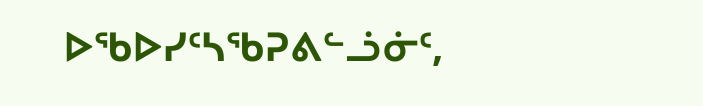ᐅᖃᐅᓯᑦᓴᖃᕈᕕᓪᓘᓃᑦ,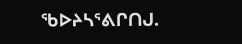ᖃᐅᔨᓴᕐᕕᒋᑎᒍ.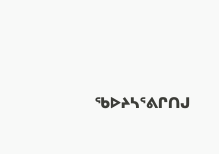ᖃᐅᔨᓴᕐᕕᒋᑎᒍ